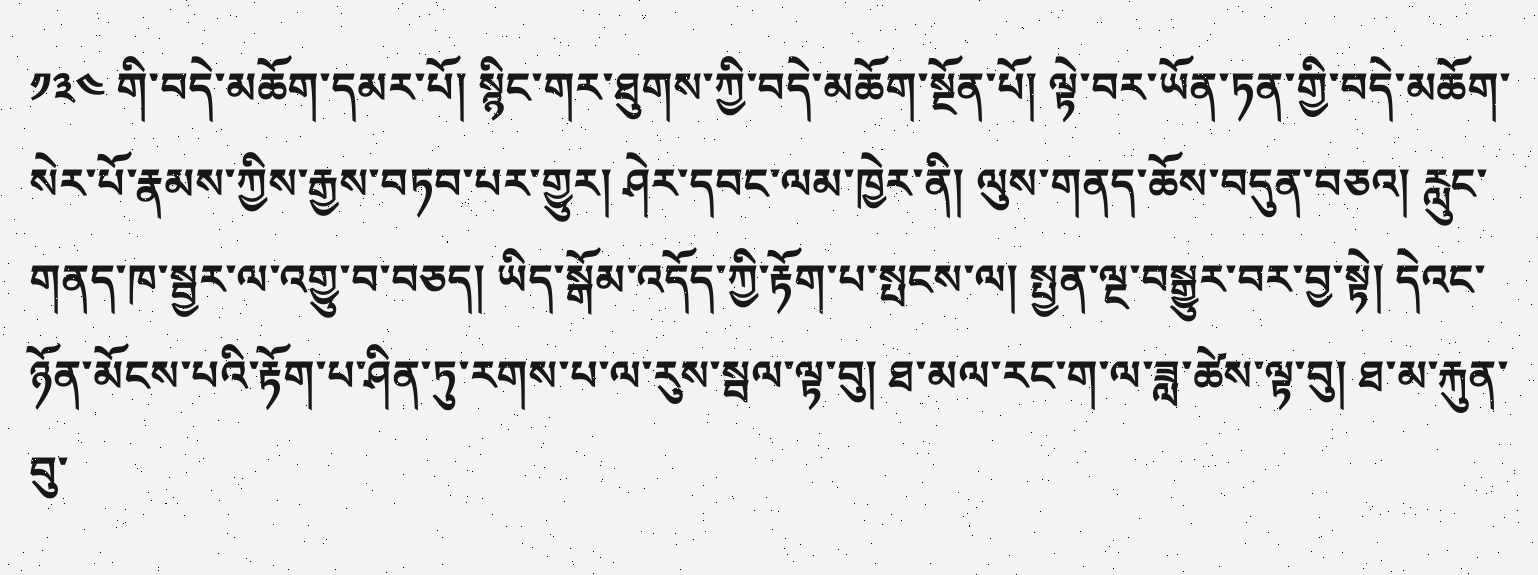༡༣༤ གི་བདེ་མཆོག་དམར་པོ། སྙིང་གར་ཐུགས་ཀྱི་བདེ་མཆོག་སྔོན་པོ། ལྟེ་བར་ཡོན་ཏན་གྱི་བདེ་མཆོག་སེར་པོ་རྣམས་ཀྱིས་རྒྱས་བཏབ་པར་གྱུར། ཤེར་དབང་ལམ་ཁྱེར་ནི། ལུས་གནད་ཆོས་བདུན་བཅའ། རླུང་གནད་ཁ་སྦྱར་ལ་འགྱུ་བ་བཅད། ཡིད་སྒོམ་འདོད་ཀྱི་རྟོག་པ་སྤངས་ལ། སྤྱན་ལྔ་བསྒྱུར་བར་བྱ་སྟེ། དེའང་ཉོན་མོངས་པའི་རྟོག་པ་ཤིན་ཏུ་རགས་པ་ལ་རུས་སྦལ་ལྟ་བུ། ཐ་མལ་རང་ག་ལ་ཟླ་ཚེས་ལྟ་བུ། ཐ་མ་རྐུན་བུ་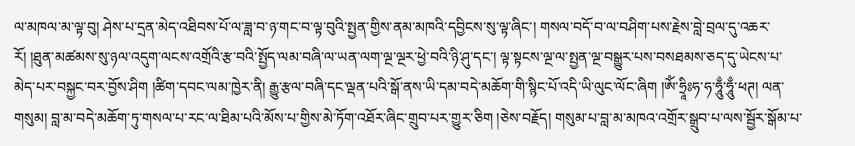ལ་མཁལ་མ་ལྟ་བུ། ཤེས་པ་དྲན་མེད་འཐིབས་པོ་ལ་ཟླ་བ་ཉ་གང་བ་ལྟ་བུའི་སྤྱན་གྱིས་ནམ་མཁའི་དབྱིངས་སུ་ལྟ་ཞིང་། གསལ་བདོ་བ་ལ་བཤིག་པས་རྗེས་བླེ་བྲལ་དུ་འཆར་རོ། །ཐུན་མཚམས་སུ་ཉལ་འདུག་ལངས་འགྲོའི་རྩ་བའི་སྤྱོད་ལམ་བཞི་ལ་ཡན་ལག་ལྔ་ལྔར་ཕྱེ་བའི་ཉི་ཤུ་དང་། ལྟ་སྟངས་ལྔ་ལ་སྤྱན་ལྔ་བསྒྱུར་པས་བསཐམས་ཅད་དུ་ཡེངས་པ་མེད་པར་བསྐྱང་བར་བྱོས་ཤིག །ཚིག་དབང་ལམ་ཁྱེར་ནི། རྒྱུ་རྩལ་བཞི་དང་ལྡན་པའི་སྒོ་ནས་ཡི་དམ་བདེ་མཆོག་གི་སྙིང་པོ་འདི་ཡི་ལུང་ལོང་ཞིག །ༀ་ཧྲཱིཿཧ་ཧ་ཧཱུྃ་ཧཱུྃ་ཕཊ། ལན་གསུམ། བླ་མ་བདེ་མཆོག་ཏུ་གསལ་པ་རང་ལ་ཐིམ་པའི་མོས་པ་གྱིས་མེ་ཏོག་འཐོར་ཞིང་གྲུབ་པར་གྱུར་ཅིག །ཅེས་བརྗོད། གསུམ་པ་བླ་མ་མཁའ་འགྲོར་སྒྲུབ་པ་ལས་སྦྱོར་སྒོམ་པ་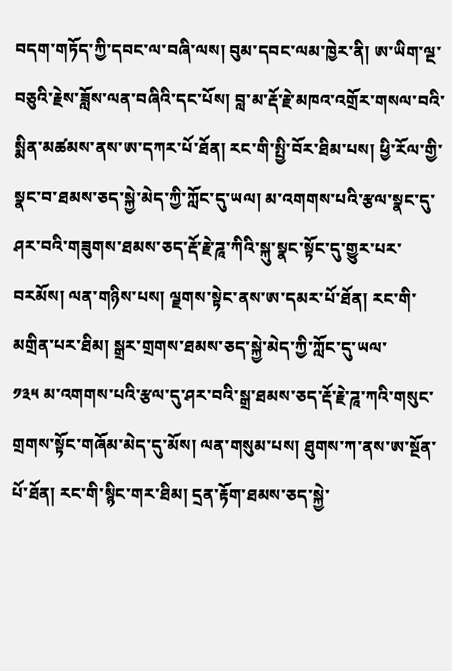བདག་གཏོད་ཀྱི་དབང་ལ་བཞི་ལས། བུམ་དབང་ལམ་ཁྱེར་ནི། ཨ་ཡིག་ལྔ་བཅུའི་རྗེས་ཟློས་ལན་བཞིའི་དང་པོས། བླ་མ་རྡོ་རྗེ་མཁའ་འགྲོར་གསལ་བའི་སྨིན་མཚམས་ནས་ཨ་དཀར་པོ་ཐོན། རང་གི་སྤྱི་བོར་ཐིམ་པས། ཕྱི་རོལ་གྱི་སྣང་བ་ཐམས་ཅད་སྐྱེ་མེད་ཀྱི་ཀློང་དུ་ཡལ། མ་འགགས་པའི་རྩལ་སྣང་དུ་ཤར་བའི་གཟུགས་ཐམས་ཅད་རྡོ་རྗེ་ཌཱ་ཀིའི་སྐུ་སྣང་སྟོང་དུ་གྱུར་པར་བརམོས། ལན་གཉིས་པས། ལྗགས་སྟེང་ནས་ཨ་དམར་པོ་ཐོན། རང་གི་མགྲིན་པར་ཐིམ། སྒྲར་གྲགས་ཐམས་ཅད་སྐྱེ་མེད་ཀྱི་ཀློང་དུ་ཡལ་
༡༣༥ མ་འགགས་པའི་རྩལ་དུ་ཤར་བའི་སྒྲ་ཐམས་ཅད་རྡོ་རྗེ་ཌཱ་ཀའི་གསུང་གྲགས་སྟོང་གཞོམ་མེད་དུ་མོས། ལན་གསུམ་པས། ཐུགས་ཀ་ནས་ཨ་སྔོན་པོ་ཐོན། རང་གི་སྙིང་གར་ཐིམ། དྲན་རྟོག་ཐམས་ཅད་སྐྱེ་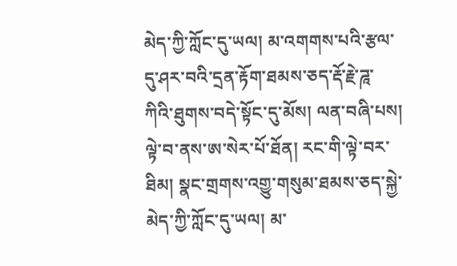མེད་ཀྱི་ཀློང་དུ་ཡལ། མ་འགགས་པའི་རྩལ་དུ་ཤར་བའི་དྲན་རྟོག་ཐམས་ཅད་རྡོ་རྗེ་ཌཱ་ཀིའི་ཐུགས་བདེ་སྟོང་དུ་མོས། ལན་བཞི་པས། ལྟེ་བ་ནས་ཨ་སེར་པོ་ཐོན། རང་གི་ལྟེ་བར་ཐིམ། སྣང་གྲགས་འགྱུ་གསུམ་ཐམས་ཅད་སྐྱེ་མེད་ཀྱི་ཀློང་དུ་ཡལ། མ་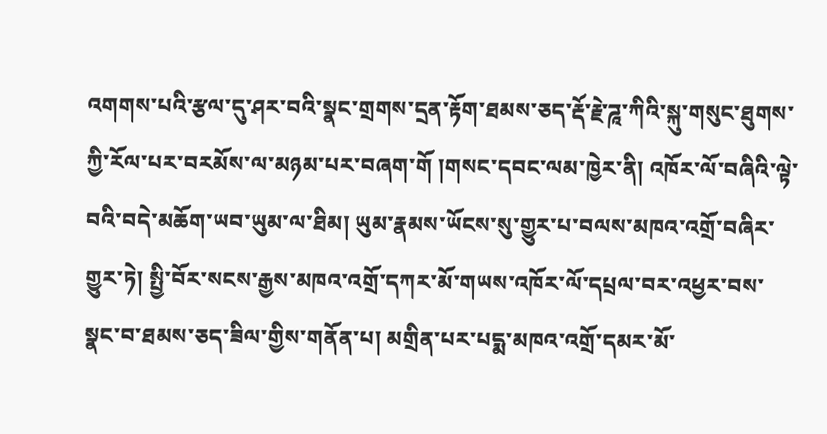འགགས་པའི་རྩལ་དུ་ཤར་བའི་སྣང་གྲགས་དྲན་རྟོག་ཐམས་ཅད་རྡོ་རྗེ་ཌཱ་ཀིའི་སྐུ་གསུང་ཐུགས་ཀྱི་རོལ་པར་བརམོས་ལ་མཉམ་པར་བཞག་གོ །གསང་དབང་ལམ་ཁྱེར་ནི། འཁོར་ལོ་བཞིའི་ལྟེ་བའི་བདེ་མཆོག་ཡབ་ཡུམ་ལ་ཐིམ། ཡུམ་རྣམས་ཡོངས་སུ་གྱུར་པ་བལས་མཁའ་འགྲོ་བཞིར་གྱུར་ཏེ། སྤྱི་བོར་སངས་རྒྱས་མཁའ་འགྲོ་དཀར་མོ་གཡས་འཁོར་ལོ་དཔྲལ་བར་འཕྱར་བས་སྣང་བ་ཐམས་ཅད་ཟིལ་གྱིས་གནོན་པ། མགྲིན་པར་པདྨ་མཁའ་འགྲོ་དམར་མོ་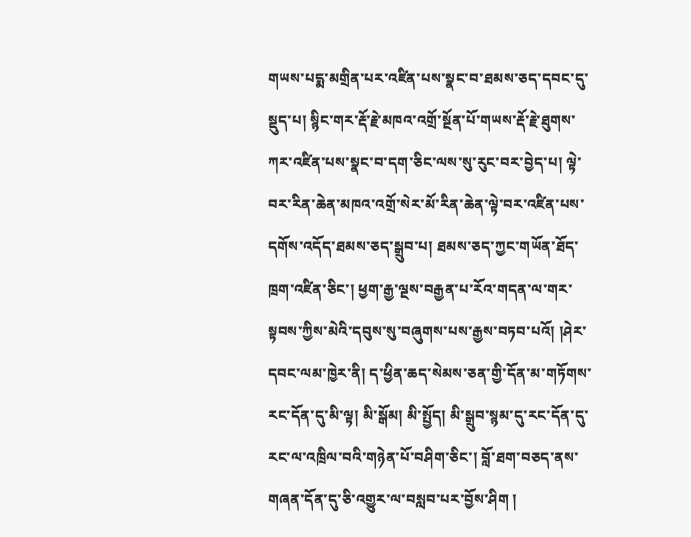གཡས་པདྨ་མགྲིན་པར་འཛིན་པས་སྣང་བ་ཐམས་ཅད་དབང་དུ་སྡུད་པ། སྙིང་གར་རྡོ་རྗེ་མཁའ་འགྲོ་སྔོན་པོ་གཡས་རྡོ་རྗེ་ཐུགས་ཀར་འཛིན་པས་སྣང་བ་དག་ཅིང་ལས་སུ་རུང་བར་བྱེད་པ། ལྟེ་བར་རིན་ཆེན་མཁའ་འགྲོ་སེར་མོ་རིན་ཆེན་ལྟེ་བར་འཛིན་པས་དགོས་འདོད་ཐམས་ཅད་སྒྲུབ་པ། ཐམས་ཅད་ཀྱང་གཡོན་ཐོད་ཁྲག་འཛིན་ཅིང་། ཕྱག་རྒྱ་ལྔས་བརྒྱན་པ་རོའ་གདན་ལ་གར་སྟབས་ཀྱིས་མེའི་དབུས་སུ་བཞུགས་པས་རྒྱས་བཏབ་པའོ། །ཤེར་དབང་ལམ་ཁྱེར་ནི། ད་ཕྱིན་ཆད་སེམས་ཅན་གྱི་དོན་མ་གཏོགས་རང་དོན་དུ་མི་ལྟ། མི་སྒོམ། མི་སྤྱོད། མི་སྒྲུབ་སྙམ་དུ་རང་དོན་དུ་རང་ལ་འཁྲིལ་བའི་གཉེན་པོ་བཤིག་ཅིང་། བློ་ཐག་བཅད་ནས་གཞན་དོན་དུ་ཅི་འགྱུར་ལ་བསླབ་པར་བྱོས་ཤིག །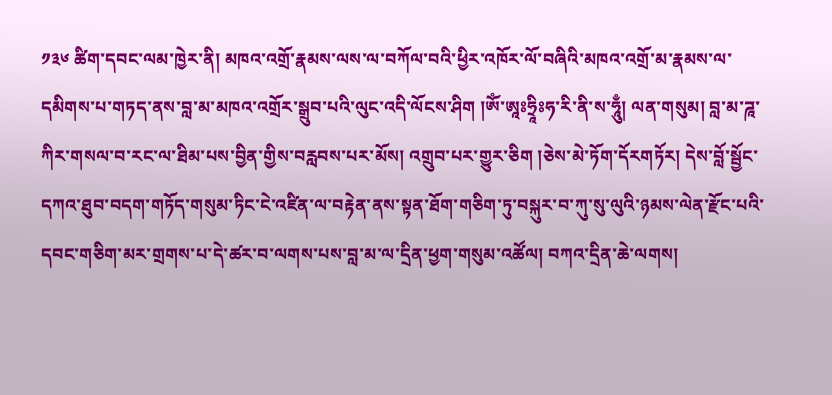༡༣༦ ཚིག་དབང་ལམ་ཁྱེར་ནི། མཁའ་འགྲོ་རྣམས་ལས་ལ་བཀོལ་བའི་ཕྱིར་འཁོར་ལོ་བཞིའི་མཁའ་འགྲོ་མ་རྣམས་ལ་དམིགས་པ་གཏད་ནས་བླ་མ་མཁའ་འགྲོར་སྒྲུབ་པའི་ལུང་འདི་ལོངས་ཤིག །ༀ་ཨཱཿཧྲཱིཿཧ་རི་ནི་ས་ཧཱུྃ། ལན་གསུམ། བླ་མ་ཌཱ་ཀིར་གསལ་བ་རང་ལ་ཐིམ་པས་བྱིན་གྱིས་བརླབས་པར་མོས། འགྲུབ་པར་གྱུར་ཅིག །ཅེས་མེ་ཏོག་དོརགཏོར། དེས་བློ་སྦྱོང་དཀའ་ཐུབ་བདག་གཏོད་གསུམ་ཏིང་ངེ་འཛིན་ལ་བརྟེན་ནས་སྟན་ཐོག་གཅིག་ཏུ་བསྐུར་བ་ཀུ་སུ་ལུའི་ཉམས་ལེན་རྫོང་པའི་དབང་གཅིག་མར་གྲགས་པ་དེ་ཚར་བ་ལགས་པས་བླ་མ་ལ་དྲིན་ཕྱག་གསུམ་འཚོལ། བཀའ་དྲིན་ཆེ་ལགས།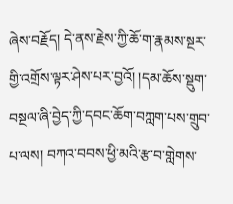ཞེས་བརྗོད། དེ་ནས་རྗེས་ཀྱི་ཆོ་ག་རྣམས་སྔར་གྱི་འགྲོས་ལྟར་ཤེས་པར་བྱའོ། །དམ་ཆོས་སྡུག་བསྔལ་ཞི་བྱེད་ཀྱི་དབང་ཆོག་བཀླག་པས་གྲུབ་པ་ལས། བཀའ་བབས་ཕྱི་མའི་རྩ་བ་གླེགས་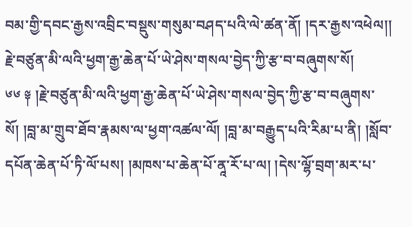བམ་གྱི་དབང་རྒྱས་འབྲིང་བསྡུས་གསུམ་བཤད་པའི་ལེ་ཚན་ནོ། །དར་རྒྱས་འཕེལ།།
རྗེ་བཙུན་མི་ལའི་ཕྱག་རྒྱ་ཆེན་པོ་ཡེ་ཤེས་གསལ་བྱེད་ཀྱི་རྩ་བ་བཞུགས་སོ།
༦༦ ༈ །རྗེ་བཙུན་མི་ལའི་ཕྱག་རྒྱ་ཆེན་པོ་ཡེ་ཤེས་གསལ་བྱེད་ཀྱི་རྩ་བ་བཞུགས་སོ། །བླ་མ་གྲུབ་ཐོབ་རྣམས་ལ་ཕྱག་འཚལ་ལོ། །བླ་མ་བརྒྱུད་པའི་རིམ་པ་ནི། །སློབ་དཔོན་ཆེན་པོ་ཏི་ལོ་པས། །མཁས་པ་ཆེན་པོ་ནཱ་རོ་པ་ལ། །དེས་ལྷོ་བྲག་མར་པ་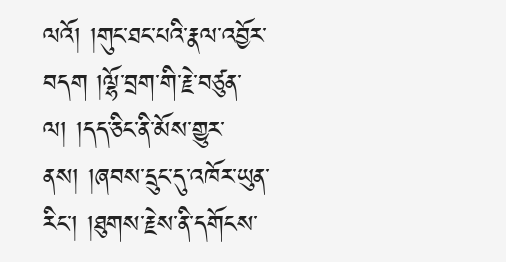ལའོ། །གུང་ཐང་པའི་རྣལ་འབྱོར་བདག །ལྷོ་བྲག་གི་རྗེ་བཙུན་ལ། །དད་ཅིང་ནི་མོས་གྱུར་ནས། །ཞབས་དྲུང་དུ་འཁོར་ཡུན་རིང་། །ཐུགས་རྗེས་ནི་དགོངས་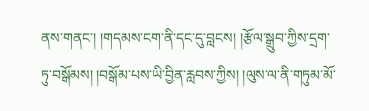ནས་གནང་། །གདམས་ངག་ནི་དང་དུ་བླངས། །རྩོལ་སྒྲུབ་ཀྱིས་དྲག་ཏུ་བསྒོམས། །བསྒོམ་པས་ཡི་བྱིན་རླབས་ཀྱིས། །ལུས་ལ་ནི་གཏུམ་མོ་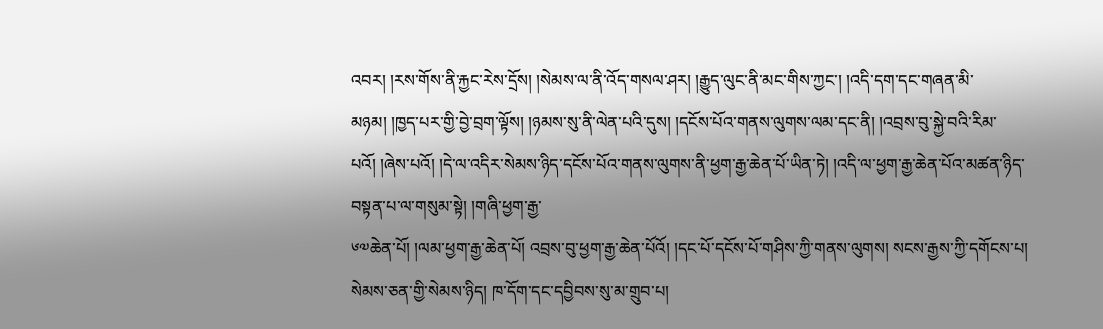འབར། །རས་གོས་ནི་རྐྱང་རེས་དྲོས། །སེམས་ལ་ནི་འོད་གསལ་ཤར། །རྒྱུད་ལུང་ནི་མང་གིས་ཀྱང་། །འདི་དག་དང་གཞན་མི་མཉམ། །ཁྱད་པར་གྱི་བྱེ་བྲག་ལྟོས། །ཉམས་སུ་ནི་ལེན་པའི་དུས། །དངོས་པོའ་གནས་ལུགས་ལམ་དང་ནི། །འབྲས་བུ་སྐྱེ་བའི་རིམ་པའོ། །ཞེས་པའོ། །དེ་ལ་འདིར་སེམས་ཉིད་དངོས་པོའ་གནས་ལུགས་ནི་ཕྱག་རྒྱ་ཆེན་པོ་ཡིན་ཏེ། །འདི་ལ་ཕྱག་རྒྱ་ཆེན་པོའ་མཚན་ཉིད་བསྟན་པ་ལ་གསུམ་སྟེ། །གཞི་ཕྱག་རྒྱ་
༦༧ཆེན་པོ། །ལམ་ཕྱག་རྒྱ་ཆེན་པོ། འབྲས་བུ་ཕྱག་རྒྱ་ཆེན་པོའོ། །དང་པོ་དངོས་པོ་གཤིས་ཀྱི་གནས་ལུགས། སངས་རྒྱས་ཀྱི་དགོངས་པ། སེམས་ཅན་གྱི་སེམས་ཉིད། ཁ་དོག་དང་དབྱིབས་སུ་མ་གྲུབ་པ།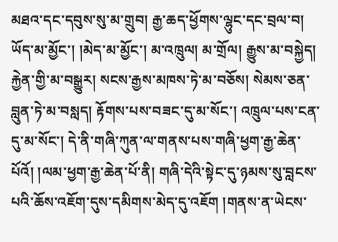མཐའ་དང་དབུས་སུ་མ་གྲུབ། རྒྱ་ཆད་ཕྱོགས་ལྷུང་དང་བྲལ་བ། ཡོད་མ་མྱོང་། །མེད་མ་མྱོང་། མ་འཁྲུལ། མ་གྲོལ། རྒྱུས་མ་བསྐྱེད། རྐྱེན་གྱི་མ་བསྒྱུར། སངས་རྒྱས་མཁས་ཏེ་མ་བཅོས། སེམས་ཅན་བླུན་ཏེ་མ་བསླད། རྟོགས་པས་བཟང་དུ་མ་སོང་། འཁྲུལ་པས་ངན་དུ་མ་སོང་། དེ་ནི་གཞི་ཀུན་ལ་གནས་པས་གཞི་ཕྱག་རྒྱ་ཆེན་པོའོ། །ལམ་ཕྱག་རྒྱ་ཆེན་པོ་ནི། གཞི་དེའི་སྟེང་དུ་ཉམས་སུ་བླངས་པའི་ཆོས་འཇོག་དུས་དམིགས་མེད་དུ་འཇོག །གནས་ན་ཡེངས་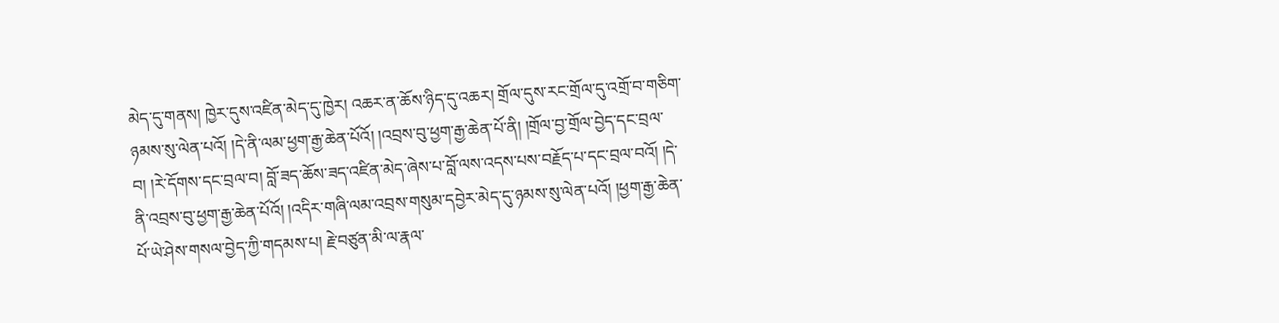མེད་དུ་གནས། ཁྱེར་དུས་འཛིན་མེད་དུ་ཁྱེར། འཆར་ན་ཆོས་ཉིད་དུ་འཆར། གྲོལ་དུས་རང་གྲོལ་དུ་འགྲོ་བ་གཅིག་ཉམས་སུ་ལེན་པའོ། །དེ་ནི་ལམ་ཕྱག་རྒྱ་ཆེན་པོའོ། །འབྲས་བུ་ཕྱག་རྒྱ་ཆེན་པོ་ནི། །གྲོལ་བྱ་གྲོལ་བྱེད་དང་བྲལ་བ། །རེ་དོགས་དང་བྲལ་བ། བློ་ཟད་ཆོས་ཟད་འཛིན་མེད་ཞེས་པ་བློ་ལས་འདས་པས་བརྗོད་པ་དང་བྲལ་བའོ། །དེ་ནི་འབྲས་བུ་ཕྱག་རྒྱ་ཆེན་པོའོ། །འདིར་གཞི་ལམ་འབྲས་གསུམ་དབྱེར་མེད་དུ་ཉམས་སུ་ལེན་པའོ། །ཕྱག་རྒྱ་ཆེན་པོ་ཡེ་ཤེས་གསལ་བྱེད་ཀྱི་གདམས་པ། རྗེ་བཙུན་མི་ལ་རྣལ་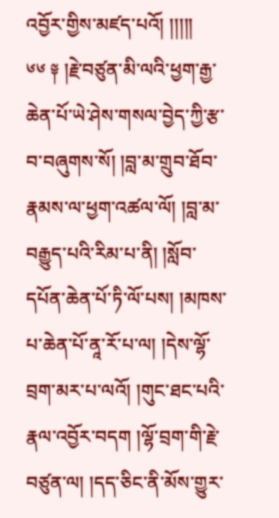འབྱོར་གྱིས་མཛད་པའོ། །།།།།
༦༦ ༈ །རྗེ་བཙུན་མི་ལའི་ཕྱག་རྒྱ་ཆེན་པོ་ཡེ་ཤེས་གསལ་བྱེད་ཀྱི་རྩ་བ་བཞུགས་སོ། །བླ་མ་གྲུབ་ཐོབ་རྣམས་ལ་ཕྱག་འཚལ་ལོ། །བླ་མ་བརྒྱུད་པའི་རིམ་པ་ནི། །སློབ་དཔོན་ཆེན་པོ་ཏི་ལོ་པས། །མཁས་པ་ཆེན་པོ་ནཱ་རོ་པ་ལ། །དེས་ལྷོ་བྲག་མར་པ་ལའོ། །གུང་ཐང་པའི་རྣལ་འབྱོར་བདག །ལྷོ་བྲག་གི་རྗེ་བཙུན་ལ། །དད་ཅིང་ནི་མོས་གྱུར་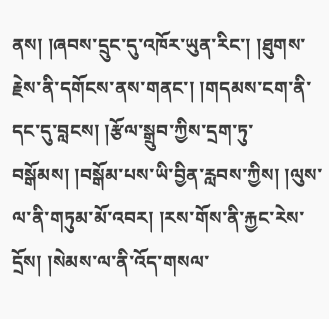ནས། །ཞབས་དྲུང་དུ་འཁོར་ཡུན་རིང་། །ཐུགས་རྗེས་ནི་དགོངས་ནས་གནང་། །གདམས་ངག་ནི་དང་དུ་བླངས། །རྩོལ་སྒྲུབ་ཀྱིས་དྲག་ཏུ་བསྒོམས། །བསྒོམ་པས་ཡི་བྱིན་རླབས་ཀྱིས། །ལུས་ལ་ནི་གཏུམ་མོ་འབར། །རས་གོས་ནི་རྐྱང་རེས་དྲོས། །སེམས་ལ་ནི་འོད་གསལ་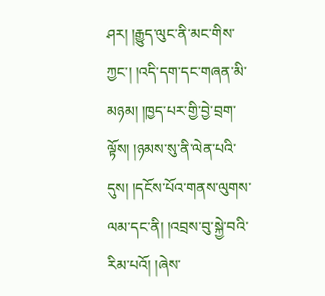ཤར། །རྒྱུད་ལུང་ནི་མང་གིས་ཀྱང་། །འདི་དག་དང་གཞན་མི་མཉམ། །ཁྱད་པར་གྱི་བྱེ་བྲག་ལྟོས། །ཉམས་སུ་ནི་ལེན་པའི་དུས། །དངོས་པོའ་གནས་ལུགས་ལམ་དང་ནི། །འབྲས་བུ་སྐྱེ་བའི་རིམ་པའོ། །ཞེས་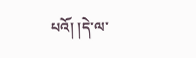པའོ། །དེ་ལ་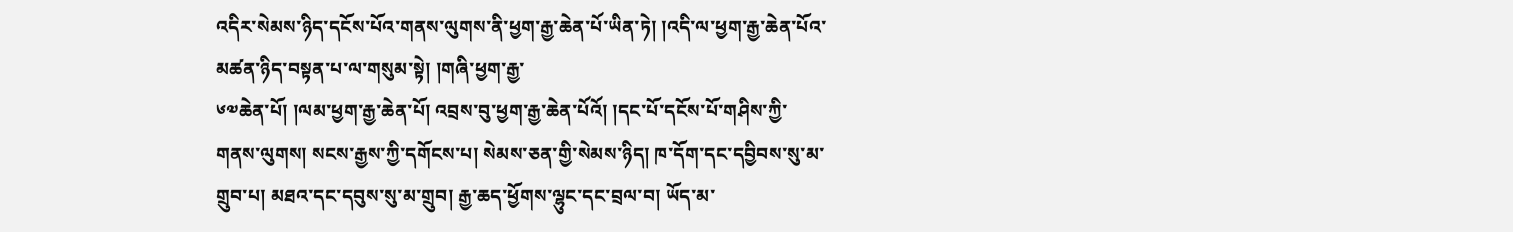འདིར་སེམས་ཉིད་དངོས་པོའ་གནས་ལུགས་ནི་ཕྱག་རྒྱ་ཆེན་པོ་ཡིན་ཏེ། །འདི་ལ་ཕྱག་རྒྱ་ཆེན་པོའ་མཚན་ཉིད་བསྟན་པ་ལ་གསུམ་སྟེ། །གཞི་ཕྱག་རྒྱ་
༦༧ཆེན་པོ། །ལམ་ཕྱག་རྒྱ་ཆེན་པོ། འབྲས་བུ་ཕྱག་རྒྱ་ཆེན་པོའོ། །དང་པོ་དངོས་པོ་གཤིས་ཀྱི་གནས་ལུགས། སངས་རྒྱས་ཀྱི་དགོངས་པ། སེམས་ཅན་གྱི་སེམས་ཉིད། ཁ་དོག་དང་དབྱིབས་སུ་མ་གྲུབ་པ། མཐའ་དང་དབུས་སུ་མ་གྲུབ། རྒྱ་ཆད་ཕྱོགས་ལྷུང་དང་བྲལ་བ། ཡོད་མ་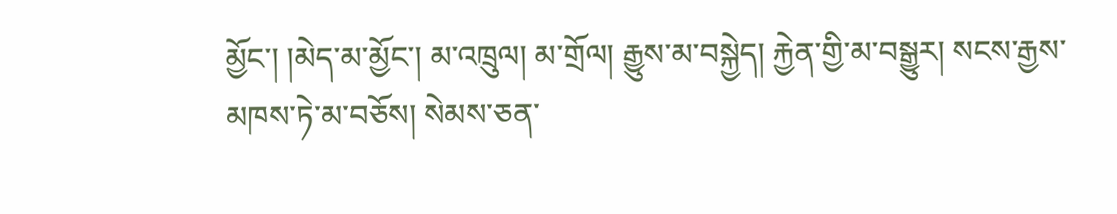མྱོང་། །མེད་མ་མྱོང་། མ་འཁྲུལ། མ་གྲོལ། རྒྱུས་མ་བསྐྱེད། རྐྱེན་གྱི་མ་བསྒྱུར། སངས་རྒྱས་མཁས་ཏེ་མ་བཅོས། སེམས་ཅན་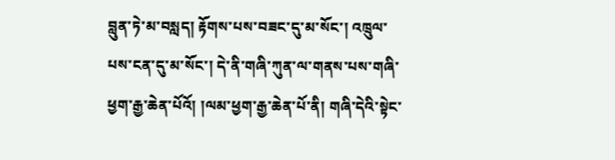བླུན་ཏེ་མ་བསླད། རྟོགས་པས་བཟང་དུ་མ་སོང་། འཁྲུལ་པས་ངན་དུ་མ་སོང་། དེ་ནི་གཞི་ཀུན་ལ་གནས་པས་གཞི་ཕྱག་རྒྱ་ཆེན་པོའོ། །ལམ་ཕྱག་རྒྱ་ཆེན་པོ་ནི། གཞི་དེའི་སྟེང་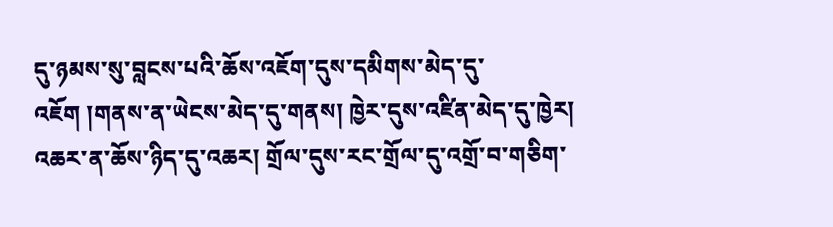དུ་ཉམས་སུ་བླངས་པའི་ཆོས་འཇོག་དུས་དམིགས་མེད་དུ་འཇོག །གནས་ན་ཡེངས་མེད་དུ་གནས། ཁྱེར་དུས་འཛིན་མེད་དུ་ཁྱེར། འཆར་ན་ཆོས་ཉིད་དུ་འཆར། གྲོལ་དུས་རང་གྲོལ་དུ་འགྲོ་བ་གཅིག་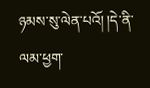ཉམས་སུ་ལེན་པའོ། །དེ་ནི་ལམ་ཕྱག་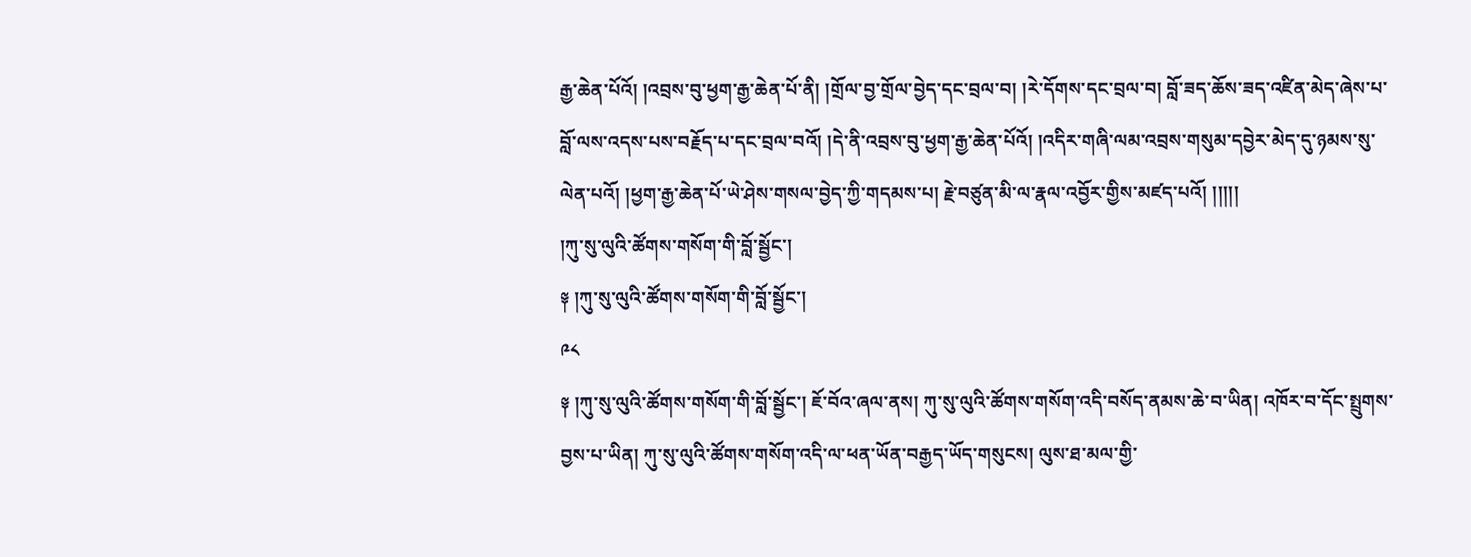རྒྱ་ཆེན་པོའོ། །འབྲས་བུ་ཕྱག་རྒྱ་ཆེན་པོ་ནི། །གྲོལ་བྱ་གྲོལ་བྱེད་དང་བྲལ་བ། །རེ་དོགས་དང་བྲལ་བ། བློ་ཟད་ཆོས་ཟད་འཛིན་མེད་ཞེས་པ་བློ་ལས་འདས་པས་བརྗོད་པ་དང་བྲལ་བའོ། །དེ་ནི་འབྲས་བུ་ཕྱག་རྒྱ་ཆེན་པོའོ། །འདིར་གཞི་ལམ་འབྲས་གསུམ་དབྱེར་མེད་དུ་ཉམས་སུ་ལེན་པའོ། །ཕྱག་རྒྱ་ཆེན་པོ་ཡེ་ཤེས་གསལ་བྱེད་ཀྱི་གདམས་པ། རྗེ་བཙུན་མི་ལ་རྣལ་འབྱོར་གྱིས་མཛད་པའོ། །།།།།
།ཀུ་སུ་ལུའི་ཚོགས་གསོག་གི་བློ་སྦྱོང་།
༈ །ཀུ་སུ་ལུའི་ཚོགས་གསོག་གི་བློ་སྦྱོང་།
༩༨
༈ །ཀུ་སུ་ལུའི་ཚོགས་གསོག་གི་བློ་སྦྱོང་། ཇོ་བོའ་ཞལ་ནས། ཀུ་སུ་ལུའི་ཚོགས་གསོག་འདི་བསོད་ནམས་ཆེ་བ་ཡིན། འཁོར་བ་དོང་སྤྲུགས་བྱས་པ་ཡིན། ཀུ་སུ་ལུའི་ཚོགས་གསོག་འདི་ལ་ཕན་ཡོན་བརྒྱད་ཡོད་གསུངས། ལུས་ཐ་མལ་གྱི་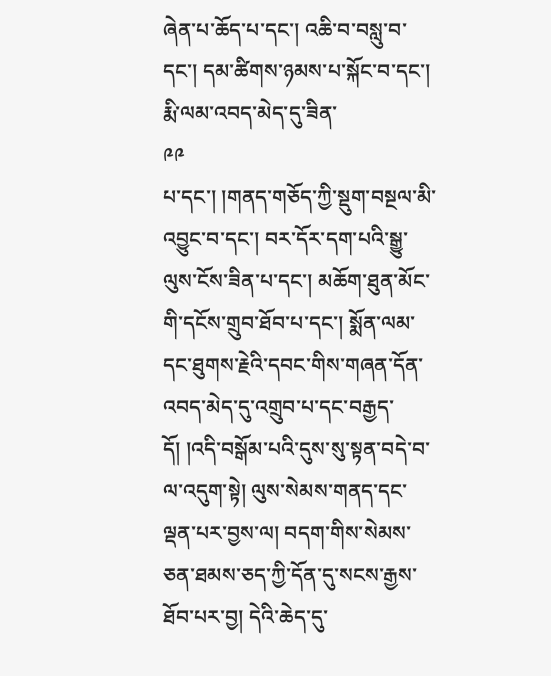ཞེན་པ་ཆོད་པ་དང་། འཆི་བ་བསླུ་བ་དང་། དམ་ཚིགས་ཉམས་པ་སྐོང་བ་དང་། རྨི་ལམ་འབད་མེད་དུ་ཟིན་
༩༩
པ་དང་། །གནད་གཅོད་ཀྱི་སྡུག་བསྔལ་མི་འབྱུང་བ་དང་། བར་དོར་དག་པའི་སྒྱུ་ལུས་ངོས་ཟིན་པ་དང་། མཆོག་ཐུན་མོང་གི་དངོས་གྲུབ་ཐོབ་པ་དང་། སྨོན་ལམ་དང་ཐུགས་རྗེའི་དབང་གིས་གཞན་དོན་འབད་མེད་དུ་འགྲུབ་པ་དང་བརྒྱད་དོ། །འདི་བསྒོམ་པའི་དུས་སུ་སྟན་བདེ་བ་ལ་འདུག་སྟེ། ལུས་སེམས་གནད་དང་ལྡན་པར་བྱས་ལ། བདག་གིས་སེམས་ཅན་ཐམས་ཅད་ཀྱི་དོན་དུ་སངས་རྒྱས་ཐོབ་པར་བྱ། དེའི་ཆེད་དུ་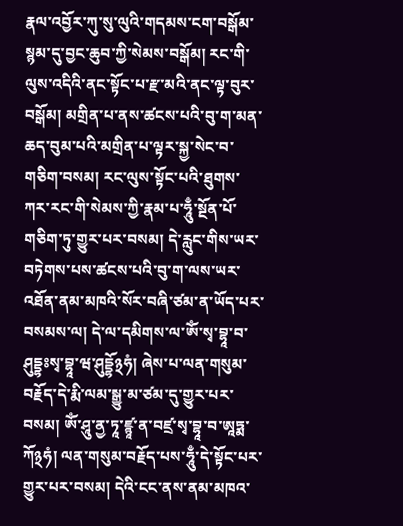རྣལ་འབྱོར་ཀུ་སུ་ལུའི་གདམས་ངག་བསྒོམ་སྙམ་དུ་བྱང་ཆུབ་ཀྱི་སེམས་བསྒོམ། རང་གི་ལུས་འདིའི་ནང་སྟོང་པ་རྫ་མའི་ནང་ལྟ་བུར་བསྒོམ། མགྲིན་པ་ནས་ཚངས་པའི་བུ་ག་མན་ཆད་བུམ་པའི་མགྲིན་པ་ལྟར་སྐྱ་སེང་བ་གཅིག་བསམ། རང་ལུས་སྟོང་པའི་ཐུགས་ཀར་རང་གི་སེམས་ཀྱི་རྣམ་པ་ཧཱུྃ་སྔོན་པོ་གཅིག་ཏུ་གྱུར་པར་བསམ། དེ་རླུང་གིས་ཡར་བཏེགས་པས་ཚངས་པའི་བུ་ག་ལས་ཡར་འཐོན་ནམ་མཁའི་སོར་བཞི་ཙམ་ན་ཡོད་པར་བསམས་ལ། དེ་ལ་དམིགས་ལ་ༀ་སྭ་བྷཱ་བ་ཤུདྡྷཿསྭ་བྷཱ་ཝ་ཤུདྡྷོ྅ཧཾ། ཞེས་པ་ལན་གསུམ་བརྗོད་དེ་རྨི་ལམ་སྒྱུ་མ་ཙམ་དུ་གྱུར་པར་བསམ། ༀ་ཤཱུ་ནྱ་ཏཱ་ཛྙཱ་ན་བཛྲ་སྭ་བྷཱ་བ་ཨཱཏྨ་ཀོ྅ཧཾ། ལན་གསུམ་བརྗོད་པས་ཧཱུྃ་དེ་སྟོང་པར་གྱུར་པར་བསམ། དེའི་ངང་ནས་ནམ་མཁའ་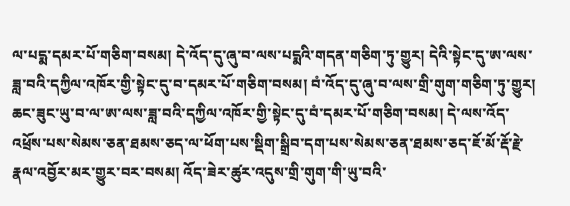ལ་པདྨ་དམར་པོ་གཅིག་བསམ། དེ་འོད་དུ་ཞུ་བ་ལས་པདྨའི་གདན་གཅིག་ཏུ་གྱུར། དེའི་སྟེང་དུ་ཨ་ལས་ཟླ་བའི་དཀྱིལ་འཁོར་གྱི་སྟེང་དུ་བ་དམར་པོ་གཅིག་བསམ། བཾ་འོད་དུ་ཞུ་བ་ལས་གྲི་གུག་གཅིག་ཏུ་གྱུར། ཆང་ཟུང་ཡུ་བ་ལ་ཨ་ལས་ཟླ་བའི་དཀྱིལ་འཁོར་གྱི་སྟེང་དུ་བཾ་དམར་པོ་གཅིག་བསམ། དེ་ལས་འོད་འཕྲོས་པས་སེམས་ཅན་ཐམས་ཅད་ལ་ཕོག་པས་སྡིག་སྒྲིབ་དག་པས་སེམས་ཅན་ཐམས་ཅད་ཇོ་མོ་རྡོ་རྗེ་རྣལ་འབྱོར་མར་གྱུར་བར་བསམ། འོད་ཟེར་ཚུར་འདུས་གྲི་གུག་གི་ཡུ་བའི་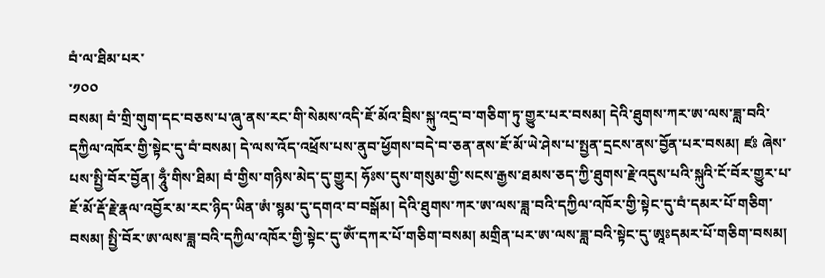བཾ་ལ་ཐིམ་པར་
་༡༠༠
བསམ། བཾ་གྲི་གུག་དང་བཅས་པ་ཞུ་ནས་རང་གི་སེམས་འདི་ཇོ་མོའ་བྲིས་སྐུ་འདྲ་བ་གཅིག་ཏུ་གྱུར་པར་བསམ། དེའི་ཐུགས་ཀར་ཨ་ལས་ཟླ་བའི་དཀྱིལ་འཁོར་གྱི་སྟེང་དུ་བཾ་བསམ། དེ་ལས་འོད་འཕྲོས་པས་ནུབ་ཕྱོགས་བདེ་བ་ཅན་ནས་ཇོ་མོ་ཡེ་ཤེས་པ་སྤྱན་དྲངས་ནས་བྱོན་པར་བསམ། ཛཿ ཞེས་པས་སྤྱི་བོར་བྱོན། ཧཱུྃ་གིས་ཐིམ། བཾ་གྱིས་གཉིས་མེད་དུ་གྱུར། ཧོཿས་དུས་གསུམ་གྱི་སངས་རྒྱས་ཐམས་ཅད་ཀྱི་ཐུགས་རྗེ་འདུས་པའི་སྐུའི་ངོ་བོར་གྱུར་པ་ཇོ་མོ་རྡོ་རྗེ་རྣལ་འབྱོར་མ་རང་ཉིད་ཡིན་ཨཾ་སྙམ་དུ་དགའ་བ་བསྒོམ། དེའི་ཐུགས་ཀར་ཨ་ལས་ཟླ་བའི་དཀྱིལ་འཁོར་གྱི་སྟེང་དུ་བཾ་དམར་པོ་གཅིག་བསམ། སྤྱི་བོར་ཨ་ལས་ཟླ་བའི་དཀྱིལ་འཁོར་གྱི་སྟེང་དུ་ༀ་དཀར་པོ་གཅིག་བསམ། མགྲིན་པར་ཨ་ལས་ཟླ་བའི་སྟེང་དུ་ཨཱཿདམར་པོ་གཅིག་བསམ།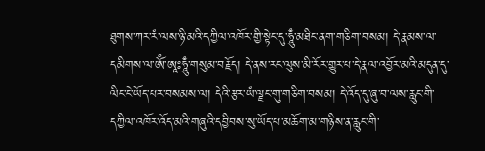ཐུགས་ཀར་རཾ་ལས་ཉི་མའི་དཀྱིལ་འཁོར་གྱི་སྟེང་དུ་ཧཱུྃ་མཐིང་ནག་གཅིག་བསམ། དེ་རྣམས་ལ་དམིགས་ལ་ༀ་ཨཱཿཧཱུྃ་གསུམ་བརྗོད། དེ་ནས་རང་ལུས་མི་རོར་གྱུར་པ་དེ་རྣལ་འབྱོར་མའི་མདུན་དུ་ལིང་ངེ་ཡོད་པར་བསམས་ལ། དེའི་རྩར་ཡཾ་ལྗང་གུ་གཅིག་བསམ། དེ་འོད་དུ་ཞུ་བ་ལས་རླུང་གི་དཀྱིལ་འཁོར་འོད་མའི་གཞུའི་དབྱིབས་སུ་ཡོད་པ་མཆོག་མ་གཉིས་ན་རླུང་གི་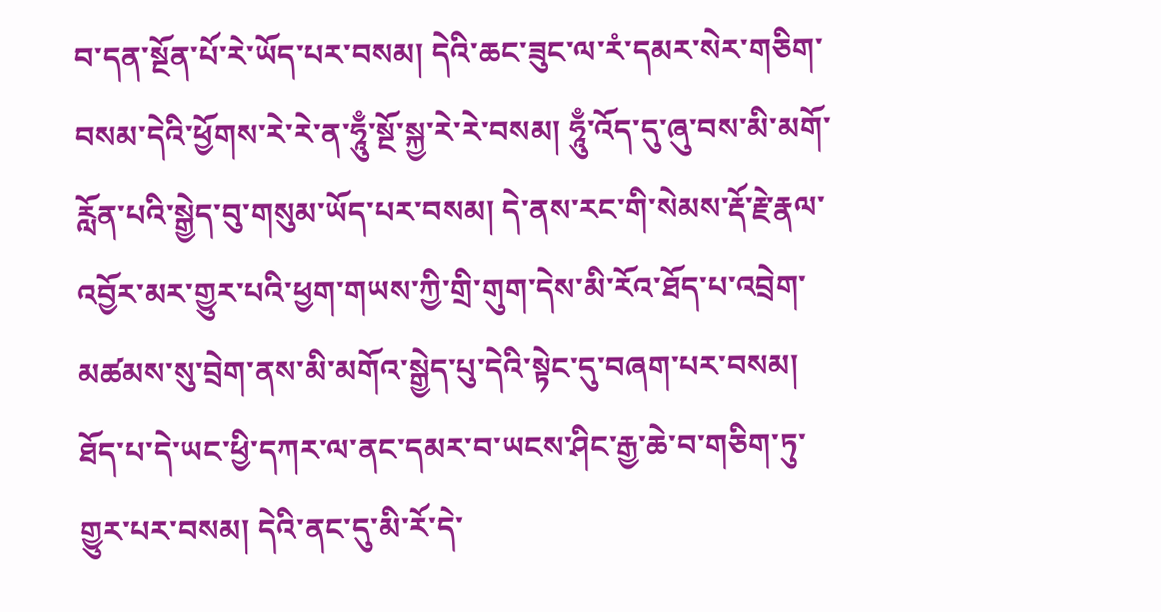བ་དན་སྔོན་པོ་རེ་ཡོད་པར་བསམ། དེའི་ཆང་ཟུང་ལ་རཾ་དམར་སེར་གཅིག་བསམ་དེའི་ཕྱོགས་རེ་རེ་ན་ཧཱུྃ་སྔོ་སྐྱ་རེ་རེ་བསམ། ཧཱུྃ་འོད་དུ་ཞུ་བས་མི་མགོ་རློན་པའི་སྒྱེད་བུ་གསུམ་ཡོད་པར་བསམ། དེ་ནས་རང་གི་སེམས་རྡོ་རྗེ་རྣལ་འབྱོར་མར་གྱུར་པའི་ཕྱག་གཡས་ཀྱི་གྲི་གུག་དེས་མི་རོའ་ཐོད་པ་འབྲེག་མཚམས་སུ་བྲེག་ནས་མི་མགོའ་སྒྱེད་པུ་དེའི་སྟེང་དུ་བཞག་པར་བསམ། ཐོད་པ་དེ་ཡང་ཕྱི་དཀར་ལ་ནང་དམར་བ་ཡངས་ཤིང་རྒྱ་ཆེ་བ་གཅིག་ཏུ་གྱུར་པར་བསམ། དེའི་ནང་དུ་མི་རོ་དེ་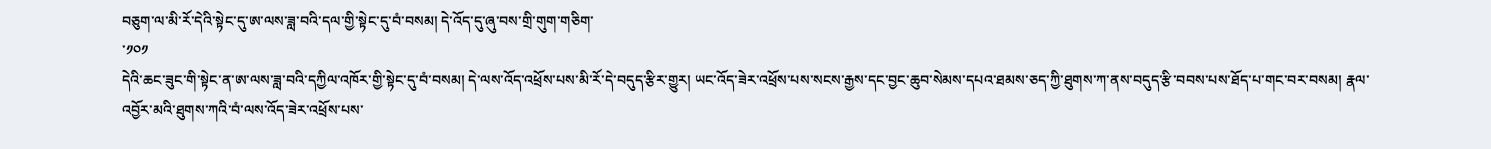བཅུག་ལ་མི་རོ་དེའི་སྟེང་དུ་ཨ་ལས་ཟླ་བའི་དལ་གྱི་སྟེང་དུ་བཾ་བསམ། དེ་འོད་དུ་ཞུ་བས་གྲི་གུག་གཅིག་
་༡༠༡
དེའི་ཆང་ཟུང་གི་སྟེང་ན་ཨ་ལས་ཟླ་བའི་དཀྱིལ་འཁོར་གྱི་སྟེང་དུ་བཾ་བསམ། དེ་ལས་འོད་འཕྲོས་པས་མི་རོ་དེ་བདུད་རྩིར་གྱུར། ཡང་འོད་ཟེར་འཕྲོས་པས་སངས་རྒྱས་དང་བྱང་ཆུབ་སེམས་དཔའ་ཐམས་ཅད་ཀྱི་ཐུགས་ཀ་ནས་བདུད་རྩི་བབས་པས་ཐོད་པ་གང་བར་བསམ། རྣལ་འབྱོར་མའི་ཐུགས་ཀའི་བཾ་ལས་འོད་ཟེར་འཕྲོས་པས་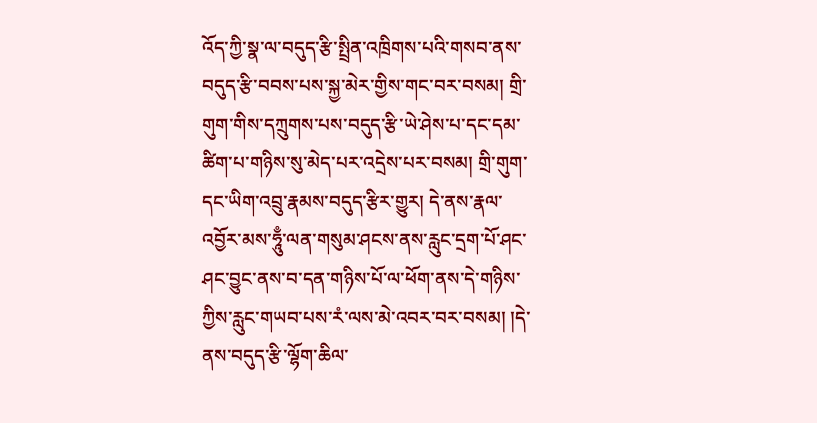འོད་ཀྱི་སྣ་ལ་བདུད་རྩི་སྤྲིན་འཁྲིགས་པའི་གསབ་ནས་བདུད་རྩི་བབས་པས་སྐྱ་མེར་གྱིས་གང་བར་བསམ། གྲི་གུག་གིས་དཀྲུགས་པས་བདུད་རྩི་ཡེ་ཤེས་པ་དང་དམ་ཚིག་པ་གཉིས་སུ་མེད་པར་འདྲེས་པར་བསམ། གྲི་གུག་དང་ཡིག་འབྲུ་རྣམས་བདུད་རྩིར་གྱུར། དེ་ནས་རྣལ་འབྱོར་མས་ཧཱུྃ་ལན་གསུམ་ཤངས་ནས་རླུང་དྲག་པོ་ཤང་ཤང་བྱུང་ནས་བ་དན་གཉིས་པོ་ལ་ཕོག་ནས་དེ་གཉིས་ཀྱིས་རླུང་གཡབ་པས་རཾ་ལས་མེ་འབར་བར་བསམ། །དེ་ནས་བདུད་རྩི་ལྷོག་ཆིལ་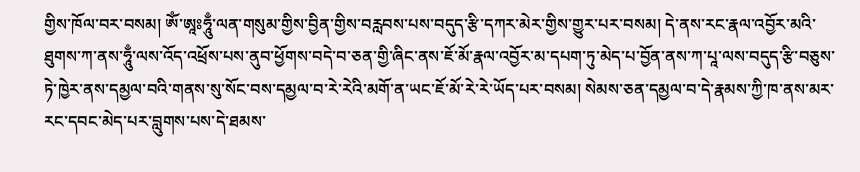གྱིས་ཁོལ་བར་བསམ། ༀ་ཨཱཿཧཱུྃ་ལན་གསུམ་གྱིས་བྱིན་གྱིས་བརླབས་པས་བདུད་རྩི་དཀར་མེར་གྱིས་གྱུར་པར་བསམ། དེ་ནས་རང་རྣལ་འབྱོར་མའི་ཐུགས་ཀ་ནས་ཧཱུྃ་ལས་འོད་འཕྲོས་པས་ནུབ་ཕྱོགས་བདེ་བ་ཅན་གྱི་ཞིང་ནས་ཇོ་མོ་རྣལ་འབྱོར་མ་དཔག་ཏུ་མེད་པ་བྱོན་ནས་ཀ་པཱ་ལས་བདུད་རྩི་བཅུས་ཏེ་ཁྱེར་ནས་དམྱལ་བའི་གནས་སུ་སོང་བས་དམྱལ་བ་རེ་རེའི་མགོ་ན་ཡང་ཇོ་མོ་རེ་རེ་ཡོད་པར་བསམ། སེམས་ཅན་དམྱལ་བ་དེ་རྣམས་ཀྱི་ཁ་ནས་མར་རང་དབང་མེད་པར་བླུགས་པས་དེ་ཐམས་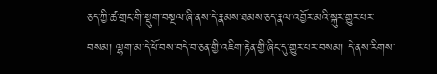ཅད་ཀྱི་ཚ་གྲང་གི་སྡུག་བསྔལ་ཞི་ནས་དེ་རྣམས་ཐམས་ཅད་རྣལ་འབྱོར་མའི་སྐུར་གྱུར་པར་བསམ། ལྷག་མ་དེ་ཕོ་བས་བདེ་བ་ཅན་གྱི་འཇིག་རྟེན་གྱི་ཞིང་དུ་གྱུར་པར་བསམ། དེ་ནས་རིགས་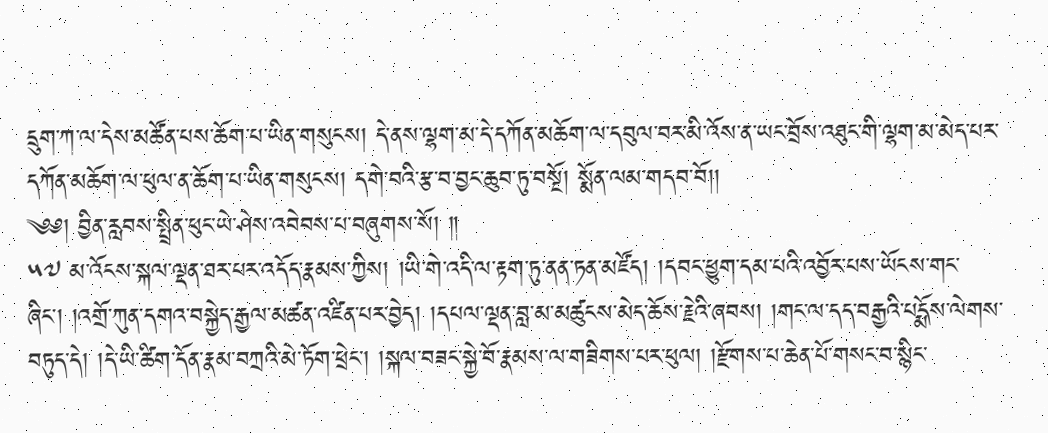དྲུག་ཀ་ལ་དེས་མཚོན་པས་ཆོག་པ་ཡིན་གསུངས། དེ་ནས་ལྷག་མ་དེ་དཀོན་མཆོག་ལ་དབུལ་བར་མི་འོས་ན་ཡང་བྲོས་འཐུང་གི་ལྷག་མ་མེད་པར་དཀོན་མཆོག་ལ་ཕུལ་ན་ཆོག་པ་ཡིན་གསུངས། དགེ་བའི་རྩ་བ་བྱང་ཆུབ་ཏུ་བསྔོ། སྨོན་ལམ་གདབ་བོ།།
༄༅། བྱིན་རླབས་སྤྲིན་ཕུང་ཡེ་ཤེས་འབེབས་པ་བཞུགས་སོ། ༎
༥༧ མ་འོངས་སྐལ་ལྡན་ཐར་པར་འདོད་རྣམས་ཀྱིས། །ཡི་གེ་འདི་ལ་རྟག་ཏུ་ནན་ཏན་མཛོད། །དབང་ཕྱུག་དམ་པའི་འབྱོར་པས་ཡོངས་གང་ཞིང་། །འགྲོ་ཀུན་དགའ་བསྐྱེད་རྒྱལ་མཚན་འཛིན་པར་བྱེད། །དཔལ་ལྡན་བླ་མ་མཚུངས་མེད་ཆོས་རྗེའི་ཞབས། །གང་ལ་དད་བརྒྱའི་པདྨོས་ལེགས་བཏུད་དེ། །དེ་ཡི་ཚིག་དོན་རྣམ་བཀྲའི་མེ་ཏོག་ཕྲེང་། །སྐལ་བཟང་སྐྱེ་བོ་རྣམས་ལ་གཟིགས་པར་ཕུལ། །རྫོགས་པ་ཆེན་པོ་གསང་བ་སྙིང་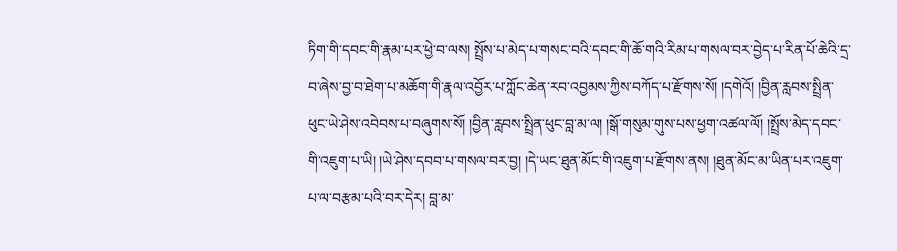ཏིག་གི་དབང་གི་རྣམ་པར་ཕྱེ་བ་ལས། སྤྲོས་པ་མེད་པ་གསང་བའི་དབང་གི་ཆོ་གའི་རིམ་པ་གསལ་བར་བྱེད་པ་རིན་པོ་ཆེའི་དྲ་བ་ཞེས་བྱ་བ་ཐེག་པ་མཆོག་གི་རྣལ་འབྱོར་པ་ཀློང་ཆེན་རབ་འབྱམས་ཀྱིས་བཀོད་པ་རྫོགས་སོ། །དགེའོ། །བྱིན་རླབས་སྤྲིན་ཕུང་ཡེ་ཤེས་འབེབས་པ་བཞུགས་སོ། །བྱིན་རླབས་སྤྲིན་ཕུང་བླ་མ་ལ། །སྒོ་གསུམ་གུས་པས་ཕྱག་འཚལ་ལོ། །སྤྲོས་མེད་དབང་གི་འཇུག་པ་ཡི། །ཡེ་ཤེས་དབབ་པ་གསལ་བར་བྱ། །དེ་ཡང་ཐུན་མོང་གི་འཇུག་པ་རྫོགས་ནས། །ཐུན་མོང་མ་ཡིན་པར་འཇུག་པ་ལ་བརྩམ་པའི་བར་དེར། བླ་མ་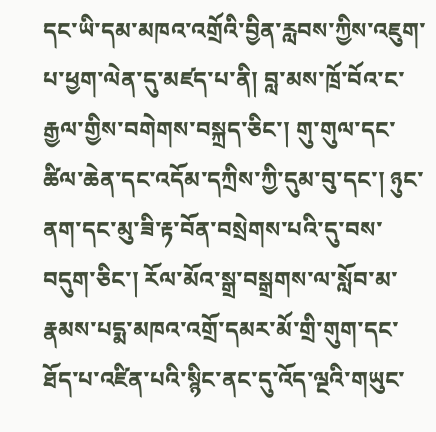དང་ཡི་དམ་མཁའ་འགྲོའི་བྱིན་རླབས་ཀྱིས་འཇུག་པ་ཕྱག་ལེན་དུ་མཛད་པ་ནི། བླ་མས་ཁྲོ་བོའ་ང་རྒྱལ་གྱིས་བགེགས་བསྐྲད་ཅིང་། གུ་གུལ་དང་ཚིལ་ཆེན་དང་འདོམ་དཀྲིས་ཀྱི་དུམ་བུ་དང་། ཉུང་ནག་དང་མུ་ཟི་རྟ་བོན་བསྲེགས་པའི་དུ་བས་བདུག་ཅིང་། རོལ་མོའ་སྒྲ་བསྒྲགས་ལ་སློབ་མ་རྣམས་པདྨ་མཁའ་འགྲོ་དམར་མོ་གྲི་གུག་དང་ཐོད་པ་འཛིན་པའི་སྙིང་ནང་དུ་འོད་ལྔའི་གཡུང་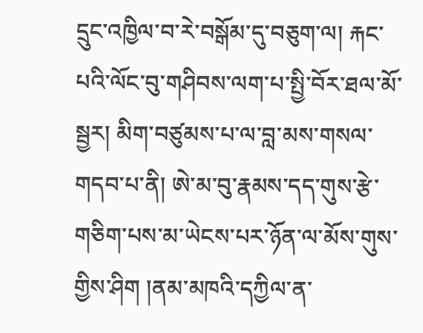དྲུང་འཁྱིལ་བ་རེ་བསྒོམ་དུ་བཅུག་ལ། རྐང་པའི་ལོང་བུ་གཤིབས་ལག་པ་སྤྱི་བོར་ཐལ་མོ་སྦྱར། མིག་བཙུམས་པ་ལ་བླ་མས་གསལ་གདབ་པ་ནི། ཨེ་མ་བུ་རྣམས་དད་གུས་རྩེ་གཅིག་པས་མ་ཡེངས་པར་ཉོན་ལ་མོས་གུས་གྱིས་ཤིག །ནམ་མཁའི་དཀྱིལ་ན་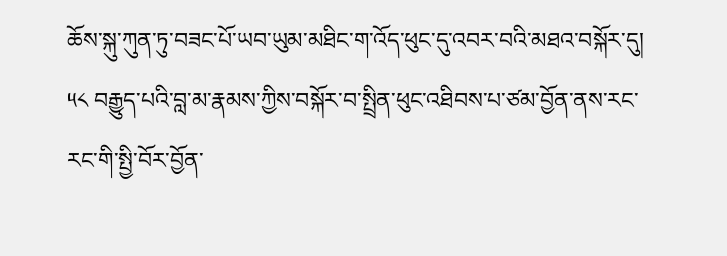ཆོས་སྐུ་ཀུན་ཏུ་བཟང་པོ་ཡབ་ཡུམ་མཐིང་ག་འོད་ཕུང་དུ་འབར་བའི་མཐའ་བསྐོར་དུ།
༥༨ བརྒྱུད་པའི་བླ་མ་རྣམས་ཀྱིས་བསྐོར་བ་སྤྲིན་ཕུང་འཐིབས་པ་ཙམ་བྱོན་ནས་རང་རང་གི་སྤྱི་བོར་བྱོན་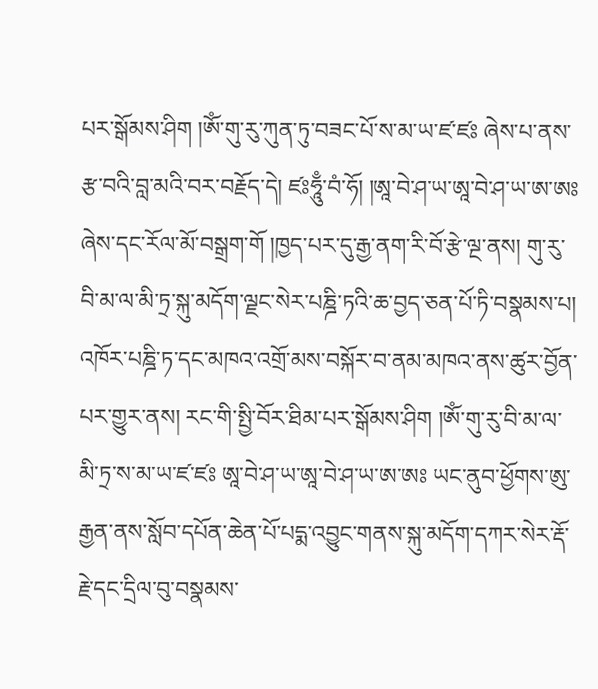པར་སྒོམས་ཤིག །ༀ་གུ་རུ་ཀུན་ཏུ་བཟང་པོ་ས་མ་ཡ་ཛ་ཛཿ ཞེས་པ་ནས་རྩ་བའི་བླ་མའི་བར་བརྗོད་དེ། ཛཿཧཱུྃ་བཾ་ཧོ། །ཨཱ་བེ་ཤ་ཡ་ཨཱ་བེ་ཤ་ཡ་ཨ་ཨཿ ཞེས་དང་རོལ་མོ་བསྒྲག་གོ །ཁྱད་པར་དུ་རྒྱ་ནག་རི་བོ་རྩེ་ལྔ་ནས། གུ་རུ་བི་མ་ལ་མི་ཏྲ་སྐུ་མདོག་ལྗང་སེར་པཎྜི་ཏའི་ཆ་བྱད་ཅན་པོ་ཏི་བསྣམས་པ། འཁོར་པཎྜི་ཏ་དང་མཁའ་འགྲོ་མས་བསྐོར་བ་ནམ་མཁའ་ནས་ཚུར་བྱོན་པར་གྱུར་ནས། རང་གི་སྤྱི་བོར་ཐིམ་པར་སྒོམས་ཤིག །ༀ་གུ་རུ་བི་མ་ལ་མི་ཏྲ་ས་མ་ཡ་ཛ་ཛཿ ཨཱ་བེ་ཤ་ཡ་ཨཱ་བེ་ཤ་ཡ་ཨ་ཨཿ ཡང་ནུབ་ཕྱོགས་ཨུ་རྒྱན་ནས་སློབ་དཔོན་ཆེན་པོ་པདྨ་འབྱུང་གནས་སྐུ་མདོག་དཀར་སེར་རྡོ་རྗེ་དང་དྲིལ་བུ་བསྣམས་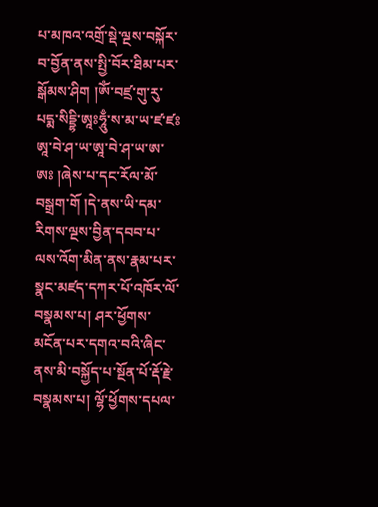པ་མཁའ་འགྲོ་སྡེ་ལྔས་བསྐོར་བ་བྱོན་ནས་སྤྱི་བོར་ཐིམ་པར་སྒོམས་ཤིག །ༀ་བཛྲ་གུ་རུ་པདྨ་སིདྡྷི་ཨཱཿཧཱུྃ་ས་མ་ཡ་ཛ་ཛཿ ཨཱ་བེ་ཤ་ཡ་ཨཱ་བེ་ཤ་ཡ་ཨ་ཨཿ །ཞེས་པ་དང་རོལ་མོ་བསྒྲག་གོ །དེ་ནས་ཡི་དམ་རིགས་ལྔས་བྱིན་དབབ་པ་ལས་འོག་མིན་ནས་རྣམ་པར་སྣང་མཛད་དཀར་པོ་འཁོར་ལོ་བསྣམས་པ། ཤར་ཕྱོགས་མངོན་པར་དགའ་བའི་ཞིང་ནས་མི་བསྐྱོད་པ་སྔོན་པོ་རྡོ་རྗེ་བསྣམས་པ། ལྷོ་ཕྱོགས་དཔལ་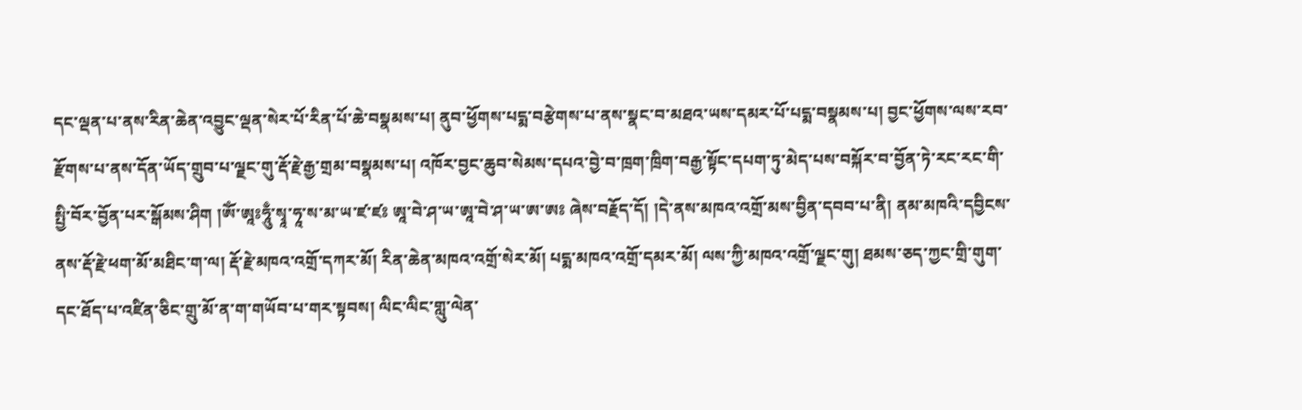དང་ལྡན་པ་ནས་རིན་ཆེན་འབྱུང་ལྡན་སེར་པོ་རིན་པོ་ཆེ་བསྣམས་པ། ནུབ་ཕྱོགས་པདྨ་བརྩེགས་པ་ནས་སྣང་བ་མཐའ་ཡས་དམར་པོ་པདྨ་བསྣམས་པ། བྱང་ཕྱོགས་ལས་རབ་རྫོགས་པ་ནས་དོན་ཡོད་གྲུབ་པ་ལྗང་གུ་རྡོ་རྗེ་རྒྱ་གྲམ་བསྣམས་པ། འཁོར་བྱང་ཆུབ་སེམས་དཔའ་བྱེ་བ་ཁྲག་ཁྲིག་བརྒྱ་སྟོང་དཔག་ཏུ་མེད་པས་བསྐོར་བ་བྱོན་ཏེ་རང་རང་གི་སྤྱི་བོར་བྱོན་པར་སྒོམས་ཤིག །ༀ་ཨཱཿཧཱུྃ་སྭཱ་ཧཱ་ས་མ་ཡ་ཛ་ཛཿ ཨཱ་བེ་ཤ་ཡ་ཨཱ་བེ་ཤ་ཡ་ཨ་ཨཿ ཞེས་བརྗོད་དོ། །དེ་ནས་མཁའ་འགྲོ་མས་བྱིན་དབབ་པ་ནི། ནམ་མཁའི་དབྱིངས་ནས་རྡོ་རྗེ་ཕག་མོ་མཐིང་ག་ལ། རྡོ་རྗེ་མཁའ་འགྲོ་དཀར་མོ། རིན་ཆེན་མཁའ་འགྲོ་སེར་མོ། པདྨ་མཁའ་འགྲོ་དམར་མོ། ལས་ཀྱི་མཁའ་འགྲོ་ལྗང་གུ། ཐམས་ཅད་ཀྱང་གྲི་གུག་དང་ཐོད་པ་འཛིན་ཅིང་གྲུ་མོ་ན་ག་གཡོབ་པ་གར་སྟབས། ལིང་ལིང་གླུ་ལེན་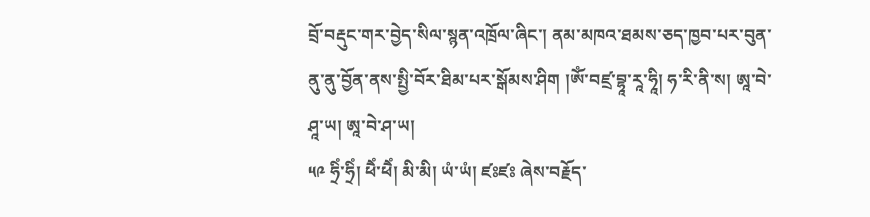བྲོ་བརྡུང་གར་བྱེད་སིལ་སྙན་འཁྲོལ་ཞིང་། ནམ་མཁའ་ཐམས་ཅད་ཁྱབ་པར་བུན་ནུ་ནུ་བྱོན་ནས་སྤྱི་བོར་ཐིམ་པར་སྒོམས་ཤིག །ༀ་བཛྲ་བྷཱ་རཱ་ཧཱི། ཧ་རི་ནི་ས། ཨཱ་བེ་ཤཱ་ཡ། ཨཱ་བེ་ཤ་ཡ།
༥༩ ཧྲིཾ་ཧྲིཾ། ཕཻཾ་ཕཻཾ། མི་མི། ཡཾ་ཡཾ། ཛཿཛཿ ཞེས་བརྗོད་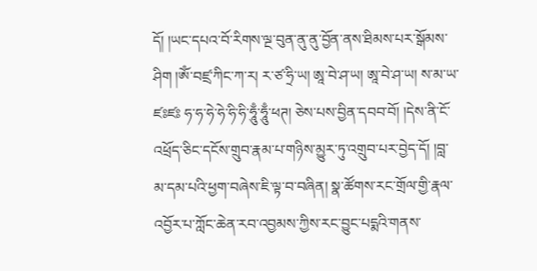དོ། །ཡང་དཔའ་བོ་རིགས་ལྔ་བུན་ནུ་ནུ་བྱོན་ནས་ཐིམས་པར་སྒོམས་ཤིག །ༀ་བཛྲ་ཀིང་ཀ་ར། ར་ཙ་ཧྲི་ཡ། ཨཱ་བེ་ཤ་ཡ། ཨཱ་བེ་ཤ་ཡ། ས་མ་ཡ་ཛཿཛཿ ཧ་ཧ་ཧེ་ཧེ་ཧི་ཧི་ཧཱུྃ་ཧཱུྃ་ཕཊ། ཅེས་པས་བྱིན་དབབ་བོ། །དེས་ནི་ངོ་འཕྲོད་ཅིང་དངོས་གྲུབ་རྣམ་པ་གཉིས་མྱུར་ཏུ་འགྲུབ་པར་བྱེད་དོ། །བླ་མ་དམ་པའི་ཕྱག་བཞེས་ཇི་ལྟ་བ་བཞིན། སྣ་ཚོགས་རང་གྲོལ་གྱི་རྣལ་འབྱོར་པ་ཀློང་ཆེན་རབ་འབྱམས་ཀྱིས་རང་བྱུང་པདྨའི་གནས་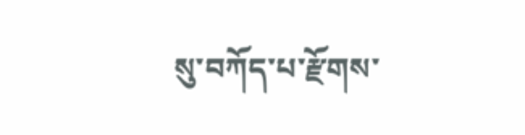སུ་བཀོད་པ་རྫོགས་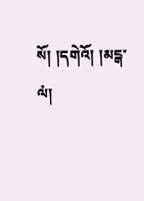སོ། །དགེའོ། །མངྒ་ལཾ།